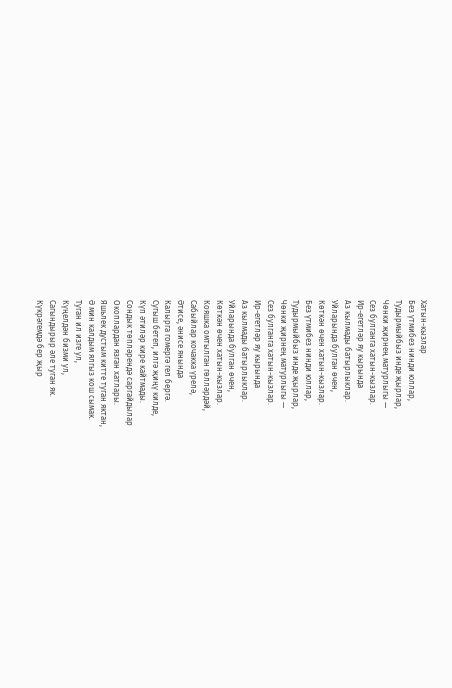Хатын-кызлар
Без үтмибез нинди юллар,
Тудырмыйбыз инде җырлар,
Чөнки җирнең матурлыгы —
Сез булганга хатын-кызлар.
Ир-егетләр яу кырында
Аз кылмады батырлыклар.
Уйларында булган өчен,
Көткән өчен хатын-кызлар.
Без үтмибез нинди юллар,
Тудырмыйбыз инде җырлар,
Чөнки җирнең матурлыгы —
Сез булганга хатын-кызлар.
Ир-егетләр яу кырында
Аз кылмады батырлыклар.
Уйларында булган өчен,
Көткән өчен хатын-кызлар.
Кояшка омтылган гөлләрдәй,
Сабыйлар кочакка үрелә,
Әтисе, әнисе янында
Калырга гомергә гел бергә.
Сугыш бетеп, илгә җиңү килде,
Күп әтиләр кире кайтмады.
Сондык төпләрендә саргайдылар
Окоплардан язган хатлары.
Яшьлек дустым китте туган яктан,
Ә мин калдым ялгыз кош сымак.
Туган ил изге ул,
Күңелдән бизми ул,
Сагындырыр әле туган як.
Күкрәгемдә бер җыр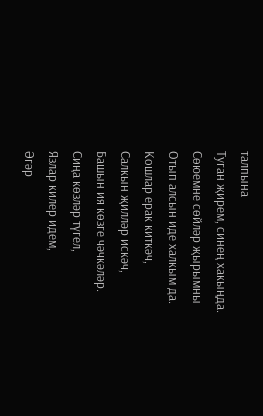талпына
Туган җирем, синең хакыңда.
Сөюемне сөйләр җырымны
Отып алсын иде халкым да.
Кошлар ерак киткәч,
Салкын җилләр искәч,
Башын ия көзге чәчкәләр.
Сиңа көзләр түгел,
Язлар килер идем,
Әгәр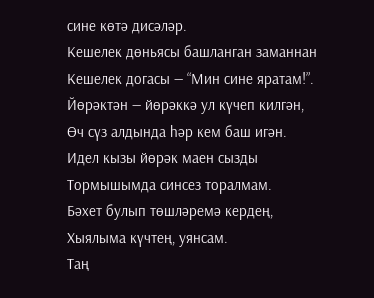сине көтә дисәләр.
Кешелек дөньясы башланган заманнан
Кешелек догасы — “Мин сине яратам!”.
Йөрәктән — йөрәккә ул күчеп килгән,
Өч сүз алдында һәр кем баш игән.
Идел кызы йөрәк маен сызды
Тормышымда синсез торалмам.
Бәхет булып төшләремә кердең,
Хыялыма күчтең, уянсам.
Таң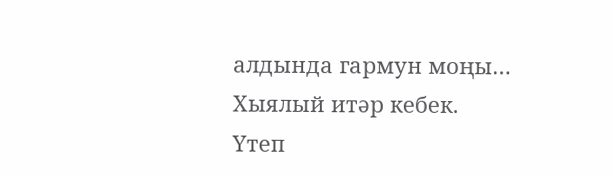алдында гармун моңы…
Хыялый итәр кебек.
Үтеп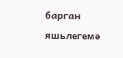барган яшьлегемә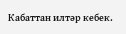Кабаттан илтәр кебек.